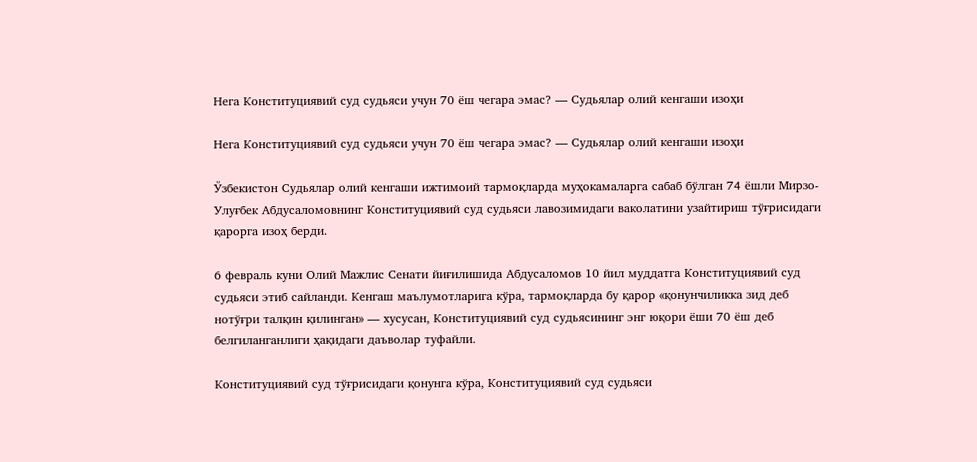Нега Конституциявий суд судьяси учун 70 ёш чегара эмас? — Судьялар олий кенгаши изоҳи

Нега Конституциявий суд судьяси учун 70 ёш чегара эмас? — Судьялар олий кенгаши изоҳи

Ўзбекистон Судьялар олий кенгаши ижтимоий тармоқларда муҳокамаларга сабаб бўлган 74 ёшли Мирзо-Улуғбек Абдусаломовнинг Конституциявий суд судьяси лавозимидаги ваколатини узайтириш тўғрисидаги қарорга изоҳ берди.

6 февраль куни Олий Мажлис Сенати йиғилишида Абдусаломов 10 йил муддатга Конституциявий суд судьяси этиб сайланди. Кенгаш маълумотларига кўра, тармоқларда бу қарор «қонунчиликка зид деб нотўғри талқин қилинган» — хусусан, Конституциявий суд судьясининг энг юқори ёши 70 ёш деб белгиланганлиги ҳақидаги даъволар туфайли.

Конституциявий суд тўғрисидаги қонунга кўра, Конституциявий суд судьяси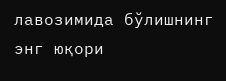лавозимида бўлишнинг энг юқори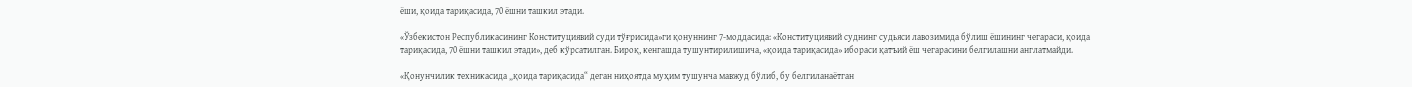ёши, қоида тариқасида, 70 ёшни ташкил этади.

«Ўзбекистон Республикасининг Конституциявий суди тўғрисида»ги қонуннинг 7-моддасида: «Конституциявий суднинг судьяси лавозимида бўлиш ёшининг чегараси, қоида тариқасида, 70 ёшни ташкил этади», деб кўрсатилган. Бироқ, кенгашда тушунтирилишича, «қоида тариқасида» ибораси қатъий ёш чегарасини белгилашни англатмайди.

«Қонунчилик техникасида „қоида тариқасида“ деган ниҳоятда муҳим тушунча мавжуд бўлиб, бу белгиланаётган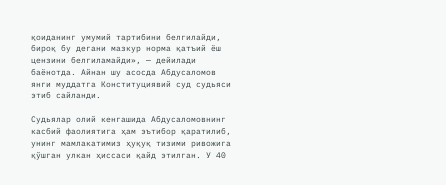қоиданинг умумий тартибини белгилайди, бироқ бу дегани мазкур норма қатъий ёш цензини белгиламайди», — дейилади баёнотда. Айнан шу асосда Абдусаломов янги муддатга Конституциявий суд судьяси этиб сайланди.

Судьялар олий кенгашида Абдусаломовнинг касбий фаолиятига ҳам эътибор қаратилиб, унинг мамлакатимиз ҳуқуқ тизими ривожига қўшган улкан ҳиссаси қайд этилган. У 40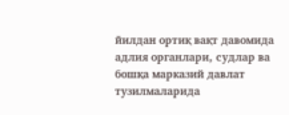йилдан ортиқ вақт давомида адлия органлари, судлар ва бошқа марказий давлат тузилмаларида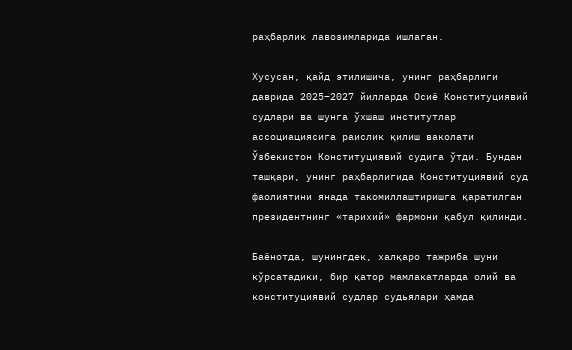раҳбарлик лавозимларида ишлаган.

Хусусан, қайд этилишича, унинг раҳбарлиги даврида 2025−2027 йилларда Осиё Конституциявий судлари ва шунга ўхшаш институтлар ассоциациясига раислик қилиш ваколати Ўзбекистон Конституциявий судига ўтди. Бундан ташқари, унинг раҳбарлигида Конституциявий суд фаолиятини янада такомиллаштиришга қаратилган президентнинг «тарихий» фармони қабул қилинди.

Баёнотда, шунингдек, халқаро тажриба шуни кўрсатадики, бир қатор мамлакатларда олий ва конституциявий судлар судьялари ҳамда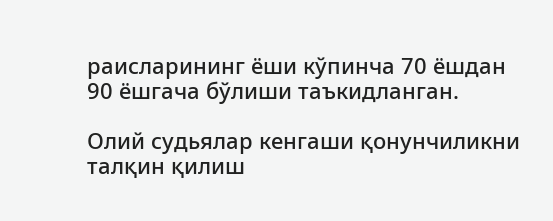раисларининг ёши кўпинча 70 ёшдан 90 ёшгача бўлиши таъкидланган.

Олий судьялар кенгаши қонунчиликни талқин қилиш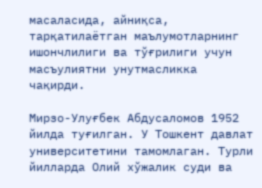масаласида, айниқса, тарқатилаётган маълумотларнинг ишончлилиги ва тўғрилиги учун масъулиятни унутмасликка чақирди.

Мирзо-Улуғбек Абдусаломов 1952 йилда туғилган. У Тошкент давлат университетини тамомлаган. Турли йилларда Олий хўжалик суди ва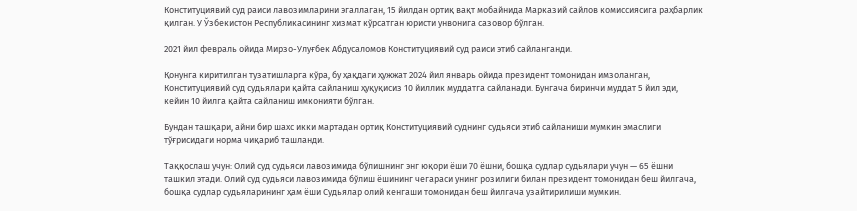Конституциявий суд раиси лавозимларини эгаллаган, 15 йилдан ортиқ вақт мобайнида Марказий сайлов комиссиясига раҳбарлик қилган. У Ўзбекистон Республикасининг хизмат кўрсатган юристи унвонига сазовор бўлган.

2021 йил февраль ойида Мирзо-Улуғбек Абдусаломов Конституциявий суд раиси этиб сайланганди.

Қонунга киритилган тузатишларга кўра, бу ҳақдаги ҳужжат 2024 йил январь ойида президент томонидан имзоланган, Конституциявий суд судьялари қайта сайланиш ҳуқуқисиз 10 йиллик муддатга сайланади. Бунгача биринчи муддат 5 йил эди, кейин 10 йилга қайта сайланиш имконияти бўлган.

Бундан ташқари, айни бир шахс икки мартадан ортиқ Конституциявий суднинг судьяси этиб сайланиши мумкин эмаслиги тўғрисидаги норма чиқариб ташланди.

Таққослаш учун: Олий суд судьяси лавозимида бўлишнинг энг юқори ёши 70 ёшни, бошқа судлар судьялари учун — 65 ёшни ташкил этади. Олий суд судьяси лавозимида бўлиш ёшининг чегараси унинг розилиги билан президент томонидан беш йилгача, бошқа судлар судьяларининг ҳам ёши Судьялар олий кенгаши томонидан беш йилгача узайтирилиши мумкин.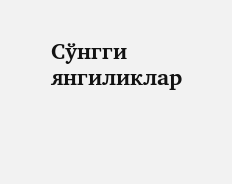Сўнгги янгиликлар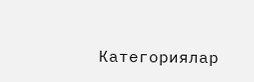Категориялар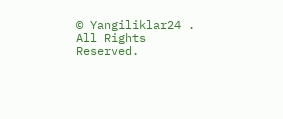© Yangiliklar24 . All Rights Reserved.